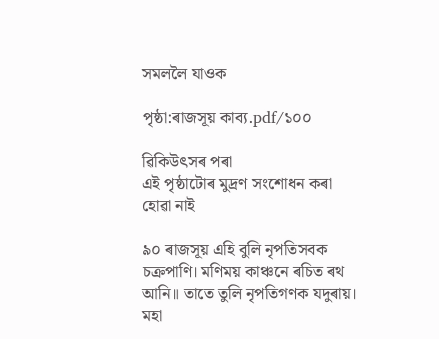সমললৈ যাওক

পৃষ্ঠা:ৰাজসূয় কাব্য.pdf/১০০

ৱিকিউৎসৰ পৰা
এই পৃষ্ঠাটোৰ মুদ্ৰণ সংশোধন কৰা হোৱা নাই

৯০ ৰাজসূয় এহি বুলি নৃপতিসবক চক্ৰপাণি। মণিময় কাঞ্চনে ৰচিত ৰথ আনি॥ তাতে তুলি নৃপতিগণক যদুৰায়। মহা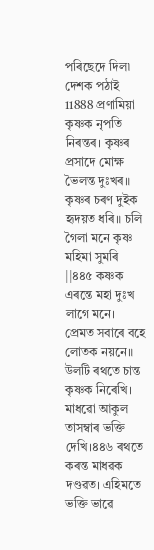পৰিছেদে দিল৷ দেশক পঠাই 11888 প্ৰণামিয়া কৃষ্ণক নৃপতি নিৰন্তৰ। কৃষ্ণৰ প্ৰসাদে মোক্ষ ভৈলন্ত দুঃখৰ॥ কৃষ্ণৰ চৰণ দুইক হৃদয়ত ধৰি॥ চলি গৈলা মনে কৃষ্ণ মহিমা সুমৰি ||৪৪৫ কষ্ণক এৰন্তে মহা দুঃখ লাগে মনে। প্ৰেমত সবাৰে বহে লোতক নয়নে॥ উলটি ৰথতে চান্ত কৃষ্ণক নিৰেখি। মাধৱো আকুল তাসম্বাৰ ভক্তি দেখি।৪৪৬ ৰথতে কৰন্ত মাধৱক দণ্ডৱত। এহিমতে ভক্তি ভাৱে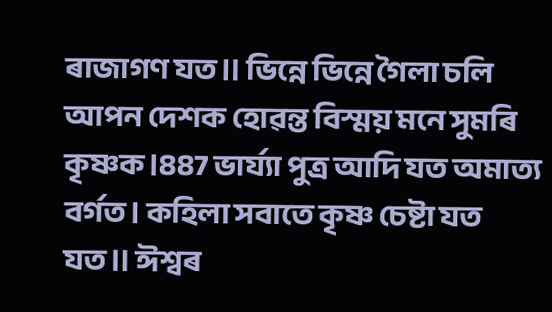ৰাজাগণ যত॥ ভিন্নে ভিন্নে গৈলা চলি আপন দেশক হোৱন্ত বিস্ময় মনে সুমৰি কৃষ্ণক।887 ভাৰ্য্যা পুত্ৰ আদি যত অমাত্য বৰ্গত। কহিলা সবাতে কৃষ্ণ চেষ্টা যত যত॥ ঈশ্বৰ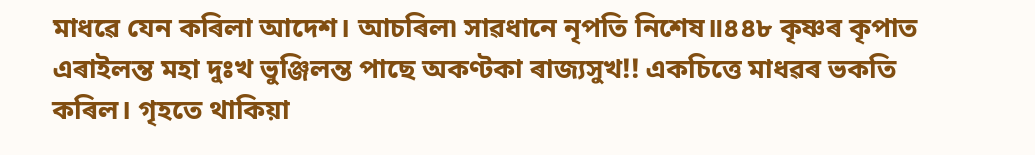মাধৱে যেন কৰিলা আদেশ। আচৰিল৷ সাৱধানে নৃপতি নিশেষ॥৪৪৮ কৃষ্ণৰ কৃপাত এৰাইলন্ত মহা দুঃখ ভুঞ্জিলন্ত পাছে অকণ্টকা ৰাজ্যসুখ!! একচিত্তে মাধৱৰ ভকতি কৰিল। গৃহতে থাকিয়া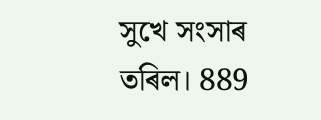সুখে সংসাৰ তৰিল। 889